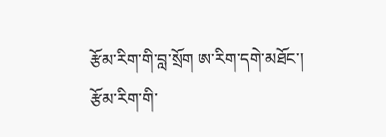རྩོམ་རིག་གི་བླ་སྲོག ཨ་རིག་དགེ་མཐོང་།
རྩོམ་རིག་གི་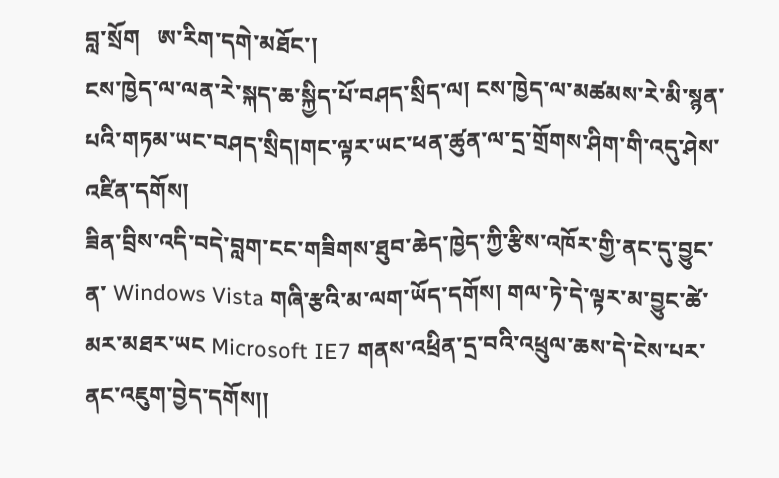བླ་སྲོག   ཨ་རིག་དགེ་མཐོང་།
ངས་ཁྱེད་ལ་ལན་རེ་སྐད་ཆ་སྐྱིད་པོ་བཤད་སྲིད་ལ། ངས་ཁྱེད་ལ་མཚམས་རེ་མི་སྙན་པའི་གཏམ་ཡང་བཤད་སྲིད།གང་ལྟར་ཡང་ཕན་ཚུན་ལ་དྲ་གྲོགས་ཤིག་གི་འདུ་ཤེས་འཛིན་དགོས།
ཟིན་བྲིས་འདི་བདེ་བླག་ངང་གཟིགས་ཐུབ་ཆེད་ཁྱེད་ཀྱི་རྩིས་འཁོར་གྱི་ནང་དུ་བྱུང་ན་ Windows Vista གཞི་རྩའི་མ་ལག་ཡོད་དགོས། གལ་ཏེ་དེ་ལྟར་མ་བྱུང་ཚེ་མར་མཐར་ཡང Microsoft IE7 གནས་འཕྲིན་དྲ་བའི་འཕྲུལ་ཆས་དེ་ངེས་པར་ནང་འཇུག་བྱེད་དགོས།།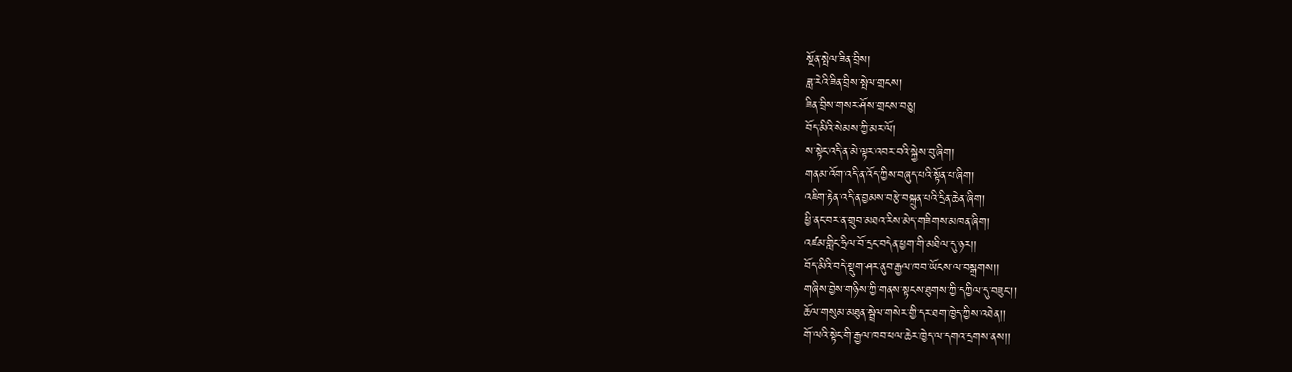སྔོན་སྤེལ་ཟིན་བྲིས།
ཟླ་རེའི་ཟིན་བྲིས་སྤེལ་གྲངས།
ཟིན་བྲིས་གསར་ཤོས་གྲངས་བཅུ།
བོད་མིའི་སེམས་ཀྱི་མར་ལོ།
ས་སྟེང་འདི་ན་མེ་ལྟར་འབར་བའི་སྐྱེས་བུ་ཞིག།
གནམ་འོག་འདི་ན་འོད་ཀྱིས་བཞུད་པའི་སྟོན་པ་ཞིག།
འཇིག་རྟེན་འདི་ན་བྱམས་བརྩེ་བསྐྲུན་པའི་དྲིན་ཆེན་ཞིག།
ཕྱི་ནང་བར་ན་གྲུབ་མཐའ་རིས་མེད་གཟིགས་མཁན་ཞིག།
འཛམ་གླིང་ཧྲིལ་བོ་དྲང་བདེན་ཕྱག་གི་མཐིལ་དུ་ཉར།།
བོད་མིའི་བདེ་སྡུག་ཤར་ནུབ་རྒྱལ་ཁབ་ཡོངས་ལ་བསྒྲགས།།
གཞིས་བྱེས་གཉིས་ཀྱི་གནས་སྟངས་ཐུགས་ཀྱི་དཀྱིལ་དུ་བཟུང་།།
ཆོལ་གསུམ་མཐུན་སྦྲེལ་གསེར་གྱི་དར་ཐག་ཁྱེད་ཀྱིས་འཐེན།།
གོ་ལའི་སྟེང་གི་རྒྱལ་ཁབ་ཕལ་ཆེར་ཁྱེད་ལ་དགའ་དྲགས་ནས།།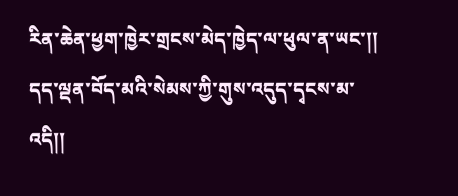རིན་ཆེན་ཕྱག་ཁྱེར་གྲངས་མེད་ཁྱེད་ལ་ཕུལ་ན་ཡང་།།
དད་ལྡན་བོད་མའི་སེམས་ཀྱི་གུས་འདུད་དྭངས་མ་འདི།།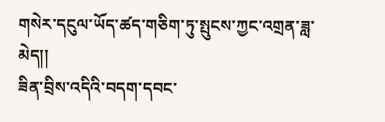གསེར་དངུལ་ཡོད་ཚད་གཅིག་ཏུ་སྤུངས་ཀྱང་འགྲན་ཟླ་མེད།།
ཟིན་བྲིས་འདིའི་བདག་དབང་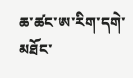ཆ་ཚང་ཨ་རིག་དགེ་མཐོང་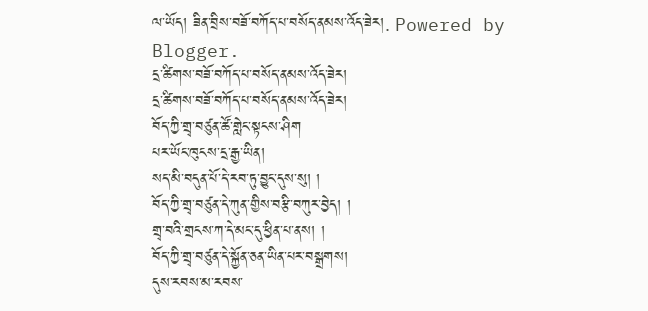ལ་ཡོད། ཟིན་བྲིས་བཟོ་བཀོད་པ་བསོད་ནམས་འོད་ཟེར།. Powered by Blogger.
དྲ་ཚིགས་བཟོ་བཀོད་པ་བསོད་ནམས་འོད་ཟེར།
དྲ་ཚིགས་བཟོ་བཀོད་པ་བསོད་ནམས་འོད་ཟེར།
བོད་ཀྱི་གྲྭ་བཙུན་ཚོ་གླེང་སྟངས་ཤིག
པར་ཡོང་ཁུངས་དྲ་རྒྱ་ཡིན།
སད་མི་བདུན་པོ་དེ་རབ་ཏུ་བྱུང་དུས་སུ། །
བོད་ཀྱི་གྲྭ་བཙུན་དེ་ཀུན་གྱིས་བརྩི་བཀུར་བྱེད། །
གྲྭ་བའི་གྲངས་ཀ་དེ་མང་དུ་ཕྱིན་པ་ནས། །
བོད་ཀྱི་གྲྭ་བཙུན་དེ་སྐྱོན་ཅན་ཡིན་པར་བསྒྲགས།
དུས་རབས་མ་རབས་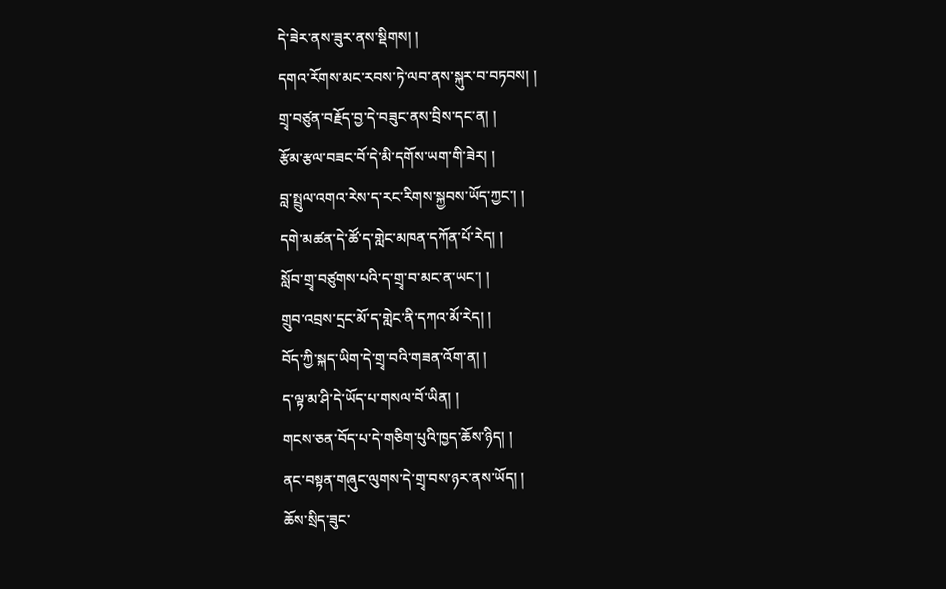དེ་ཟེར་ནས་ཟུར་ནས་སྡིགས། །
དགའ་རོགས་མང་རབས་ཏེ་ལབ་ནས་སྐུར་བ་བཏབས། །
གྲྭ་བཙུན་བརྗོད་བྱ་དེ་བཟུང་ནས་བྲིས་དང་ན། །
རྩོམ་རྩལ་བཟང་བོ་དེ་མི་དགོས་ཡག་གི་ཟེར། །
བླ་སྤྲུལ་འགའ་རེས་ད་རང་རིགས་སྐྱབས་ཡོད་ཀྱང་། །
དགེ་མཚན་དེ་ཚོ་ད་གླེང་མཁན་དཀོན་པོ་རེད། །
སློབ་གྲྭ་བཙུགས་པའི་ད་གྲྭ་བ་མང་ན་ཡང་། །
གྲུབ་འབྲས་དྲང་མོ་ད་གླེང་ནི་དཀའ་མོ་རེད། །
བོད་ཀྱི་སྐད་ཡིག་དེ་གྲྭ་བའི་གཟན་འོག་ན། །
ད་ལྟ་མ་ཤི་དེ་ཡོད་པ་གསལ་བོ་ཡིན། །
གངས་ཅན་བོད་པ་དེ་གཅིག་པུའི་ཁྱད་ཆོས་ཉིད། །
ནང་བསྟན་གཞུང་ལུགས་དེ་གྲྭ་བས་ཉར་ནས་ཡོད། །
ཆོས་སྲིད་ཟུང་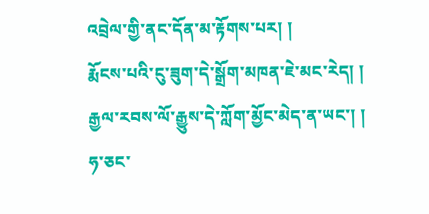འབྲེལ་གྱི་ནང་དོན་མ་རྟོགས་པར། །
རྨོངས་པའི་ངུ་ཟུག་དེ་སྒྲོག་མཁན་ཇེ་མང་རེད། །
རྒྱལ་རབས་ལོ་རྒྱུས་དེ་ཀློག་མྱོང་མེད་ན་ཡང་། །
ཧ་ཅང་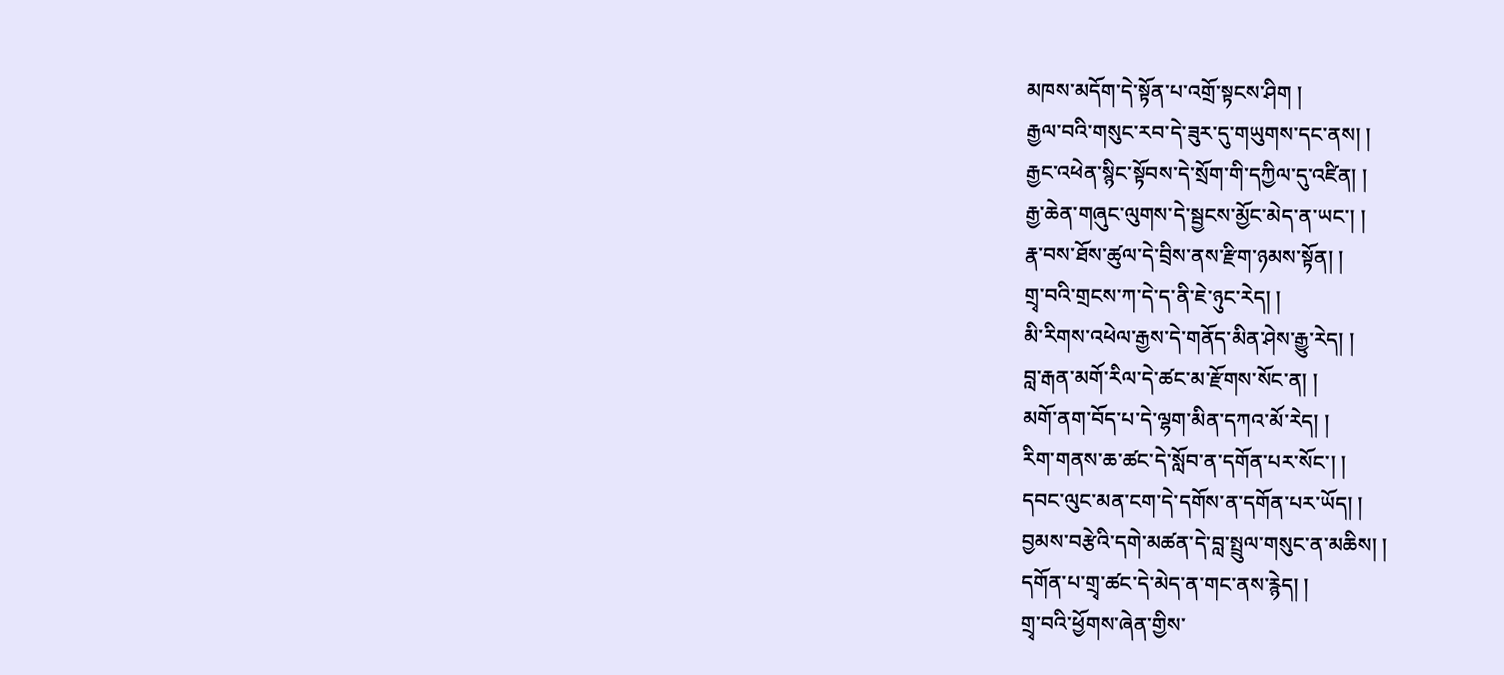མཁས་མདོག་དེ་སྟོན་པ་འགྲོ་སྟངས་ཤིག །
རྒྱལ་བའི་གསུང་རབ་དེ་ཟུར་དུ་གཡུགས་དང་ནས། །
རྒྱང་འཕེན་སྙིང་སྟོབས་དེ་སྲོག་གི་དཀྱིལ་དུ་འཛིན། །
རྒྱ་ཆེན་གཞུང་ལུགས་དེ་སྦྱངས་མྱོང་མེད་ན་ཡང་། །
རྣ་བས་ཐོས་ཚུལ་དེ་བྲིས་ནས་རྫིག་ཉམས་སྟོན། །
གྲྭ་བའི་གྲངས་ཀ་དེ་ད་ནི་ཇེ་ཉུང་རེད། །
མི་རིགས་འཕེལ་རྒྱས་དེ་གནོད་མིན་ཤེས་རྒྱུ་རེད། །
བླ་རྒན་མགོ་རིལ་དེ་ཚང་མ་རྫོགས་སོང་ན། །
མགོ་ནག་བོད་པ་དེ་ལྷག་མིན་དཀའ་མོ་རེད། །
རིག་གནས་ཆ་ཚང་དེ་སློབ་ན་དགོན་པར་སོང་། །
དབང་ལུང་མན་ངག་དེ་དགོས་ན་དགོན་པར་ཡོད། །
བྱམས་བརྩེའི་དགེ་མཚན་དེ་བླ་སྤྲུལ་གསུང་ན་མཆིས། །
དགོན་པ་གྲྭ་ཚང་དེ་མེད་ན་གང་ནས་རྙེད། །
གྲྭ་བའི་ཕྱོགས་ཞེན་གྱིས་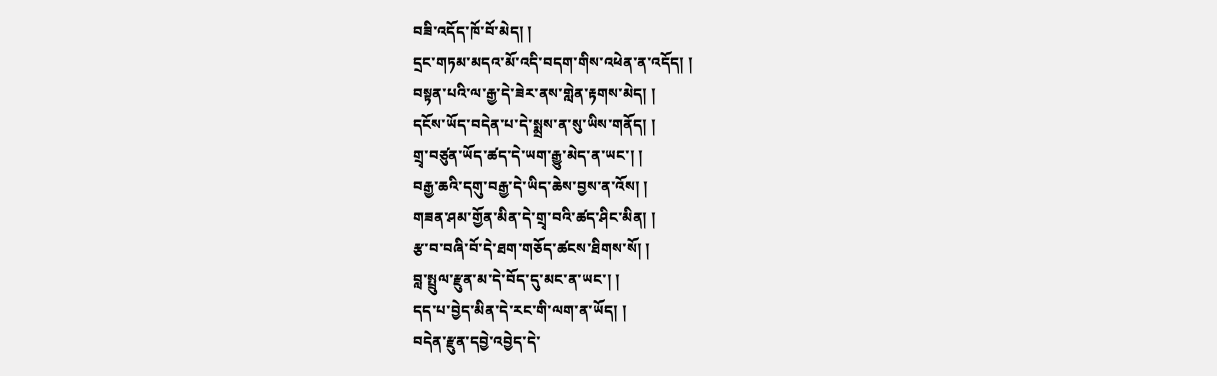བཟི་འདོད་ཁོ་བོ་མེད། །
དྲང་གཏམ་མདའ་མོ་འདི་བདག་གིས་འཕེན་ན་འདོད། །
བསྟན་པའི་ལ་རྒྱ་དེ་ཟེར་ནས་གླེན་རྟགས་མེད། །
དངོས་ཡོད་བདེན་པ་དེ་སྨྲས་ན་སུ་ཡིས་གནོད། །
གྲྭ་བཙུན་ཡོད་ཚད་དེ་ཡག་རྒྱུ་མེད་ན་ཡང་། །
བརྒྱ་ཆའི་དགུ་བརྒྱ་དེ་ཡིད་ཆེས་བྱས་ན་འོས། །
གཟན་ཤམ་གྱོན་མིན་དེ་གྲྭ་བའི་ཚད་ཤིང་མིན། །
རྩ་བ་བཞི་བོ་དེ་ཐག་གཅོད་ཚངས་ཐིགས་སོ། །
བླ་སྤྲུལ་རྫུན་མ་དེ་བོད་དུ་མང་ན་ཡང་། །
དད་པ་བྱེད་མིན་དེ་རང་གི་ལག་ན་ཡོད། །
བདེན་རྫུན་དབྱེ་འབྱེད་དེ་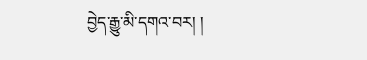བྱེད་རྒྱུ་མི་དགའ་བར། །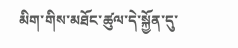མིག་གིས་མཐོང་ཚུལ་དེ་སྐྱོན་དུ་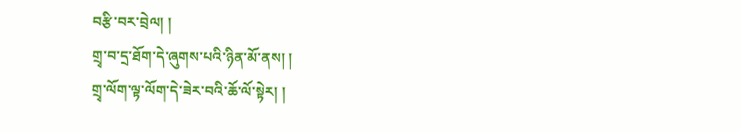བརྩི་བར་བྲེལ། །
གྲྭ་བ་དྲ་ཐོག་དེ་ཞུགས་པའི་ཉིན་མོ་ནས། །
གྲྭ་ལོག་ལྟ་ལོག་དེ་ཟེར་བའི་ཆོ་ལོ་སྟེར། །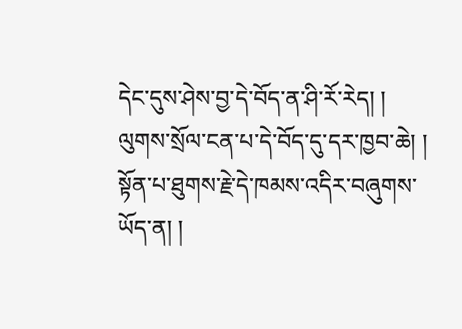དེང་དུས་ཤེས་བྱ་དེ་བོད་ན་ཤི་རོ་རེད། །
ལུགས་སྲོལ་ངན་པ་དེ་བོད་དུ་དར་ཁྱབ་ཆེ། །
སྟོན་པ་ཐུགས་རྗེ་དེ་ཁམས་འདིར་བཞུགས་ཡོད་ན། །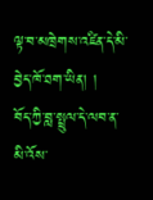ལྟ་བ་མཁྲེགས་འཛིན་དེ་མི་བྱེད་ཁོ་ཐག་ཡིན། །
བོད་ཀྱི་བླ་སྤྲུལ་དེ་ལབ་ན་མི་འོས་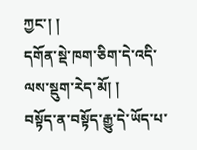ཀྱང་། །
དགོན་སྡེ་ཁག་ཅིག་དེ་འདི་ལས་སྡུག་རེད་མོ། །
བསྟོད་ན་བསྟོད་རྒྱུ་དེ་ཡོད་པ་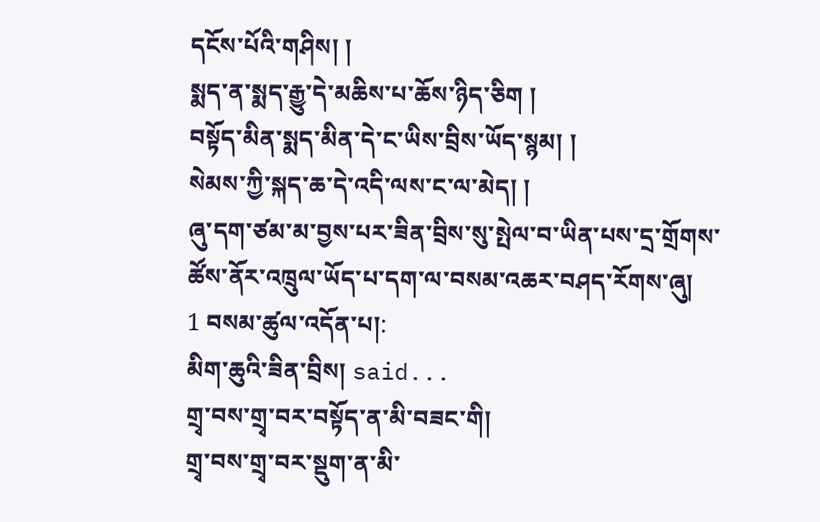དངོས་པོའི་གཤིས། །
སྨད་ན་སྨད་རྒྱུ་དེ་མཆིས་པ་ཆོས་ཉིད་ཅིག །
བསྟོད་མིན་སྨད་མིན་དེ་ང་ཡིས་བྲིས་ཡོད་སྙམ། །
སེམས་ཀྱི་སྐད་ཆ་དེ་འདི་ལས་ང་ལ་མེད། །
ཞུ་དག་ཙམ་མ་བྱས་པར་ཟིན་བྲིས་སུ་སྤེལ་བ་ཡིན་པས་དྲ་གྲོགས་ཚོས་ནོར་འཁྲུལ་ཡོད་པ་དག་ལ་བསམ་འཆར་བཤད་རོགས་ཞུ།
1 བསམ་ཚུལ་འདོན་པ།:
མིག་ཆུའི་ཟིན་བྲིས། said...
གྲྭ་བས་གྲྭ་བར་བསྟོད་ན་མི་བཟང་གི།
གྲྭ་བས་གྲྭ་བར་སྡུག་ན་མི་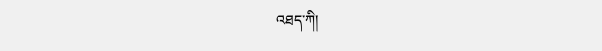འཐད་ཀི།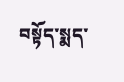བསྟོད་སྨད་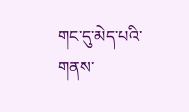གང་དུ་མེད་པའི་གནས་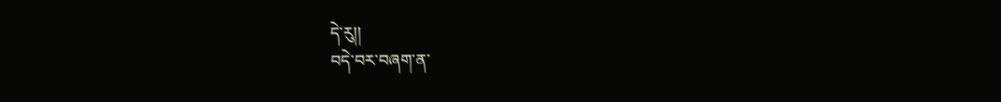དེ་རུ།།
བདེ་བར་བཞག་ན་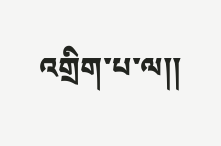འགྲིག་པ་ལ།།